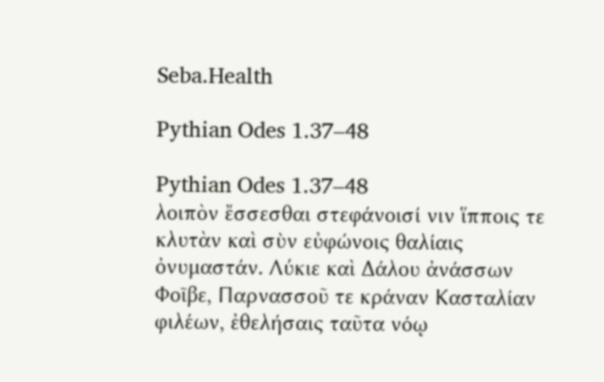Seba.Health

Pythian Odes 1.37–48

Pythian Odes 1.37–48
λοιπὸν ἔσσεσθαι στεφάνοισί νιν ἵπποις τε κλυτὰν καὶ σὺν εὐφώνοις θαλίαις ὀνυμαστάν. Λύκιε καὶ Δάλου ἀνάσσων Φοῖβε, Παρνασσοῦ τε κράναν Κασταλίαν φιλέων, ἐθελήσαις ταῦτα νόῳ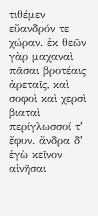τιθέμεν εὔανδρόν τε χώραν. ἐκ θεῶν γὰρ μαχαναὶ πᾶσαι βροτέαις ἀρεταῖς, καὶ σοφοὶ καὶ χερσὶ βιαταὶ περίγλωσσοί τʼ ἔφυν. ἄνδρα δʼ ἐγὼ κεῖνον αἰνῆσαι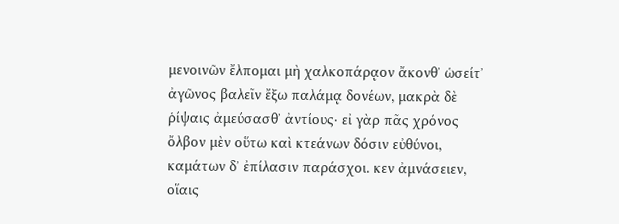μενοινῶν ἔλπομαι μὴ χαλκοπάρᾳον ἄκονθʼ ὡσείτʼ ἀγῶνος βαλεῖν ἔξω παλάμᾳ δονέων, μακρὰ δὲ ῥίψαις ἀμεύσασθʼ ἀντίους· εἰ γὰρ πᾶς χρόνος ὄλβον μὲν οὕτω καὶ κτεάνων δόσιν εὐθύνοι, καμάτων δʼ ἐπίλασιν παράσχοι. κεν ἀμνάσειεν, οἵαις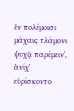ἐν πολέμοισι μάχαις τλάμονι ψυχᾷ παρέμεινʼ, ἁνίχʼ εὑρίσκοντο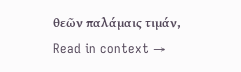θεῶν παλάμαις τιμάν,
Read in context →